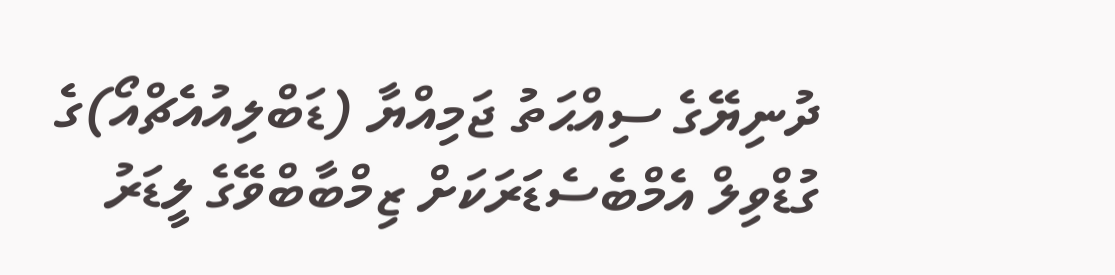ދުނިޔޭގެ ސިއްޙަތު ޖަމިއްޔާ (ޑަބްލިއުއެޗްއޯ)ގެ ގުޑްވިލް އެމްބެސެޑަރަކަށް ޒިމްބާބްވޭގެ ލީޑަރު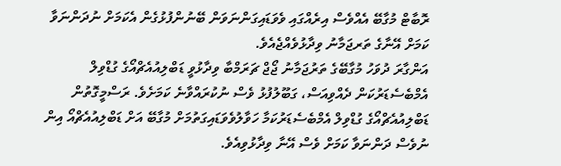ރޮބާޓް މުގާބޭ އެއްވެސް އިރެއްގައި ވެވަޑައިގަންނަވަން ބޭނުންފުޅުގެން އެކަމަށް ނުދަންނަވާ ކަމަށް އޭނާގެ ތަރޖަމާނު ވިދާޅުވެއްޖެއެވެ.
އަންގާރަ ދުވަހު މުގާބޭގެ ތަރުޖަމާނު ޖޯޖް ޗަރަމްބާ ވިދާޅުވީ ޑަބްލިއުއެޗްއޯގެ ގުޑްވިލް އެމްބެސެޑަރުކަން ދެއްވިއަސް، ގަބޫލުފުޅު ވެސް ނުކުރައްވާނެ ކަމަށެވެ. ރަސްމީގޮތުން ޑަބްލިއުއެޗްއޯގެ ގުޑްވިލް އެމްބެސެޑަރުކަމާ ހަވާލުވެވަޑައިގަތުމަށް މުގާބޭ އަށް ޑަބްލިއުއެޗްއޯ އިން ނުވެސް ދަންނަވާ ކަމަށް ވެސް އޭނާ ވިދާޅުވިއެވެ.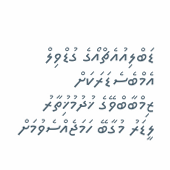ޑަބްލިއުއެޗްއޯގެ ގުޑްވިލް އެމްބެސެޑަރަކަށް ޒިމްބާބްވޭގެ ޚުދުމުޚިުތާރު ލީޑަރު މުގާބޭ ހަމަޖެއްސެވުމަށް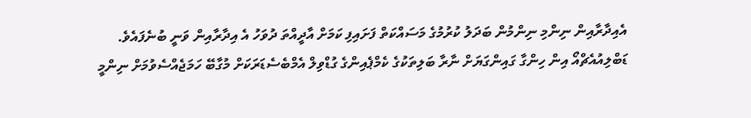އެއިދާރާއިން ނިންމި ނިންމުން ބަދަލު ކުރުމުގެ މަސައްކަތް ފަށައިފި ކަމަށް އާދީއްތަ ދުވަހު އެ އިދާރާއިން ވަނީ ބުނެފައެވެ.
ޑަބްލިއުއެޗްއޯ އިން ހިންގާ ގައިންގަޔަށް ނާރާ ބަލިތަކުގެ ކެމްޕެއިންގެ ގުޑްވިލް އެމްބެސެޑަރަކަށް މުގާބޭ ހަމަޖެއްސެވުމަށް ނިންމީ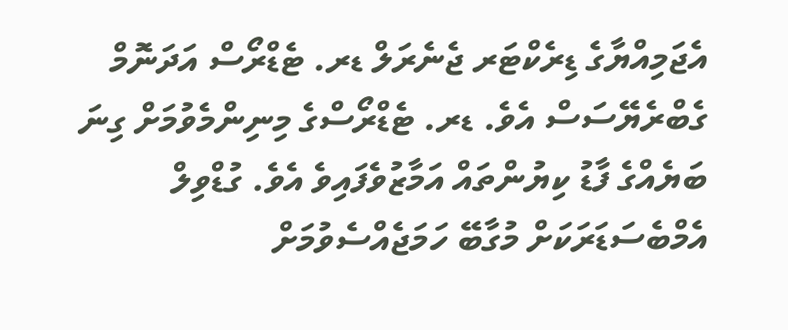އެޖަމިއްޔާގެ ޑިރެކްޓަރ ޖެނެރަލް ޑރ. ޓެޑްރޯސް އަދަނޮމް ގެބްރެޔޭސަސް އެވެ. ޑރ. ޓެޑްރޯސްގެ މިނިންމެވުމަށް ގިނަ ބަޔެއްގެ ފާޑު ކިޔުންތައް އަމާޒުވެފައިވެ އެވެ. ގުޑްވިލް އެމްބެސަޑަރަކަށް މުގާބޭ ހަމަޖެއްސެވުމަށް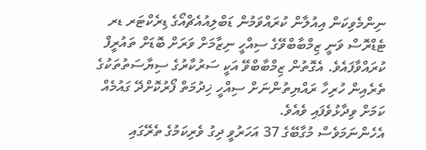ނިންމެވިކަން އިއުލާން ކުރައްވަމުން ޑަބްލިއުއެޗްއޯގެ ޑިރެކްޓަރ ޑރ ޓެޑްރޮސް ވަނީ ޒިމްބާބްވޭގެ ސިއްހީ ނިޒާމަށް ވަރަށް ބޮޑަށް ތައުރީފް ކުރައްވާފައެވެ. އެގޮތުން ޒިމްބާބްވޭ އަކީ ސަރުކާރުގެ ސިޔާސަތުތަކުގެ ތެރެއިން ހުރިހާ ރައްޔިތުންނަށް ސިއްހީ ޚިދުމަތް ފޯރުކޮށްދޭ ގައުމެއް ކަމަށް ވިދާޅުވެފައި ވެއެވެ.
އެހެންނަމަވެސް މުގާބޭގެ 37 އަހަރުވީ ދިގު ވެރިކަމުގެ ތެރޭގައި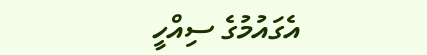އެގައުމުގެ ސިއްހީ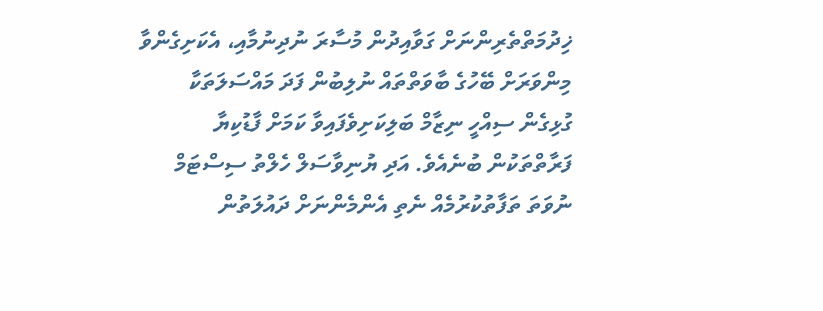ޚިދުމަތްތެރިންނަށް ގަވާއިދުން މުސާރަ ނުދިނުމާއި، އެކަށިގެންވާ މިންވަރަށް ބޭހުގެ ބާވަތްތައް ނުލިބުން ފަދަ މައްސަލަތަކާ ގުޅިގެން ސިއްހީ ނިޒާމް ބަލިކަށިވެފައިވާ ކަމަށް ފާޑުކިޔާ ފަރާތްތަކުން ބުނެއެވެ. އަދި ޔުނިވާސަލް ހެލްތު ސިސްޓަމް ނުވަތަ ތަފާތުކުރުމެއް ނެތި އެންމެންނަށް ދައުލަތުން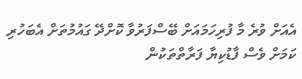އެއަށް ވުރެ މާ ފުރިހަމައަށް ބޭސްފަރުވާ ކޮށްދޭ ގައުމުތަށް އެބަހުރި ކަމަށް ވެސް ފާޑުކިޔާ ފަރާތްތަކުން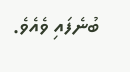ބުނެފައި ވެއެވެ.